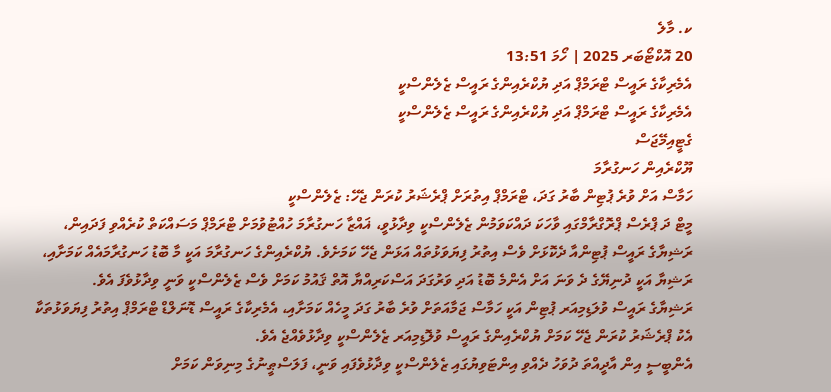ކ. މާލެ
20 އޮކްޓޯބަރ 2025 | ހޯމަ 13:51
އެމެރިކާގެ ރައީސް ޓްރަމްޕް އަދި ޔުކްރެއިންގެ ރައީސް ޒެލެންސްކީ
އެމެރިކާގެ ރައީސް ޓްރަމްޕް އަދި ޔުކްރެއިންގެ ރައީސް ޒެލެންސްކީ
ގެޓީއިމޭޖަސް
ޔޫކްރެއިން ހަނގުރާމަ
ހަމާސް އަށް ވުރެ ޕުޓިން ބާރު ގަދަ، ޓްރަމްޕް އިތުރަށް ޕްރެޝަރު ކުރަން ޖެހޭ: ޒެލެންސްކީ
މީޓް ދަ ޕްރެސް ޕްރޮގްރާމްގައި ވާހަކަ ދައްކަވަމުން ޒެލެންސްކީ ވިދާޅުވީ، ޣައްޒާ ހަނގުރާމަ ހުއްޓުވުމަށް ޓްރަމްޕް މަސައްކަތް ކުރެއްވި ފަދައިން، ރަޝިޔާގެ ރައީސް ޕުޓިންއާ ދެކޮޅަށް ވެސް އިތުރު ފިޔަވަޅުތައް އަޅަން ޖެހޭ ކަމަށެވެ. ޔުކްރެއިންގެ ހަނގުރާމަ އަކީ މާ ބޮޑު ހަނގުރާމައެއް ކަމަށާއި، ރަޝިޔާ އަކީ ދުނިޔޭގެ ދެ ވަނަ އަށް އެންމެ ބޮޑު އަދި ވަރުގަދަ އަސްކަރިއްޔާ އޮތް ޤައުމު ކަމަށް ވެސް ޒެލެންސްކީ ވަނީ ވިދާޅުވެފަ އެވެ.
ރަޝިޔާގެ ރައީސް ވުލަޑިމިއަރ ޕުޓިން އަކީ ހަމާސް ޖަމާއަތަށް ވުރެ ބާރު ގަދަ މީހެއް ކަމަށާއި، އެމެރިކާގެ ރައީސް ޑޮނަލްޑް ޓްރަމްޕް އިތުރު ފިޔަވަޅުތަކާ އެކު ޕްރެޝަރު ކުރަން ޖެހޭ ކަމަށް ޔުކްރެއިންގެ ރައީސް ވުލޮޑިމިއަރ ޒެލެންސްކީ ވިދާޅުވެއްޖެ އެވެ.
އެންބީސީ އިން އާދީއްތަ ދުވަހު ދެއްވި އިންޓަވިޔުގައި ޒެލެންސްކީ ވިދާޅުވެފައި ވަނީ، ފަލަސްޠީނުގެ މިނިވަން ކަމަށް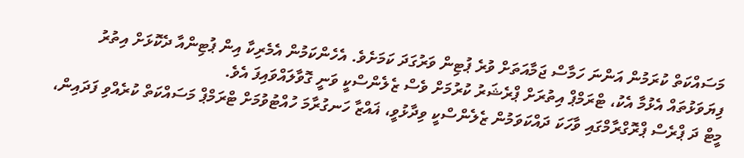މަސައްކަތް ކުރަމުން އަންނަ ހަމާސް ޖަމާއަތަށް ވުރެ ޕުޓިން ވަރުގަދަ ކަމަށެވެ. އެހެންކަމުން އެމެރިކާ އިން ޕުޓިންއާ ދެކޮޅަށް އިތުރު ފިޔަވަޅުތައް އެޅުމާ އެކު، ޓްރަމްޕް އިތުރަށް ޕްރެޝަރު ކުރުމަށް ވެސް ޒެލެންސްކީ ވަނީ ގޮވާލައްވައިފަ އެވެ.
މީޓް ދަ ޕްރެސް ޕްރޮގްރާމްގައި ވާހަކަ ދައްކަވަމުން ޒެލެންސްކީ ވިދާޅުވީ، ޣައްޒާ ހަނގުރާމަ ހުއްޓުވުމަށް ޓްރަމްޕް މަސައްކަތް ކުރެއްވި ފަދައިން،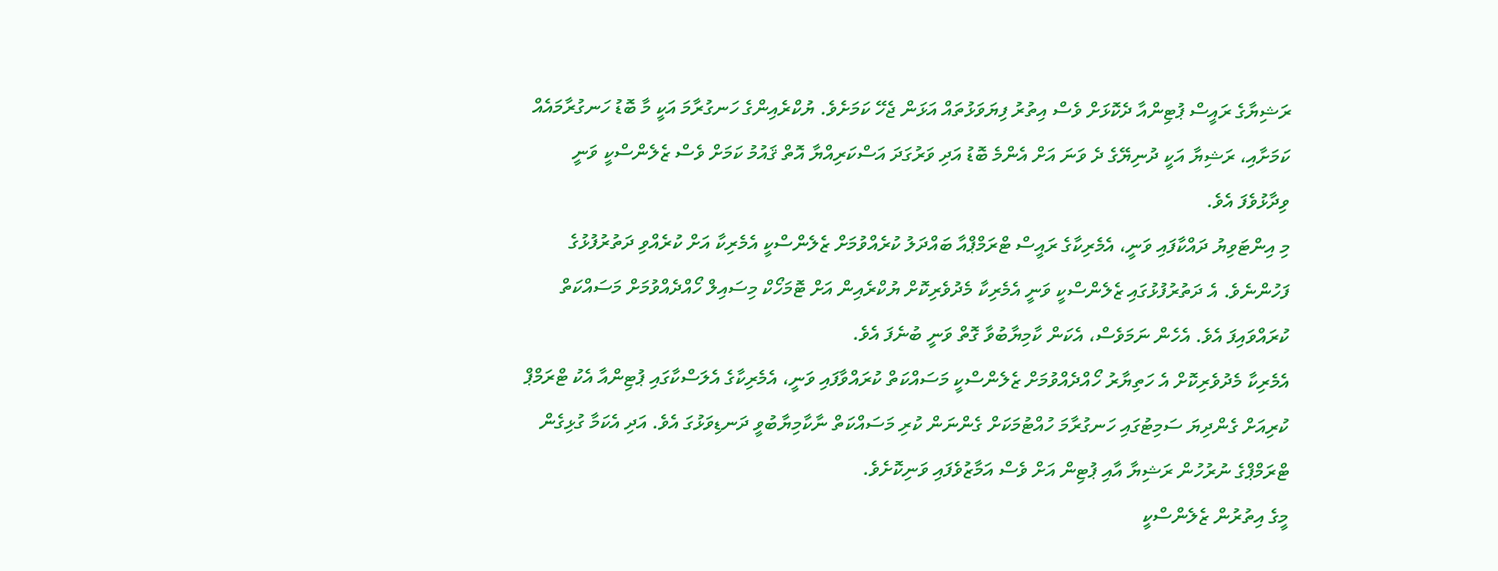ރަޝިޔާގެ ރައީސް ޕުޓިންއާ ދެކޮޅަށް ވެސް އިތުރު ފިޔަވަޅުތައް އަޅަން ޖެހޭ ކަމަށެވެ. ޔުކްރެއިންގެ ހަނގުރާމަ އަކީ މާ ބޮޑު ހަނގުރާމައެއް ކަމަށާއި، ރަޝިޔާ އަކީ ދުނިޔޭގެ ދެ ވަނަ އަށް އެންމެ ބޮޑު އަދި ވަރުގަދަ އަސްކަރިއްޔާ އޮތް ޤައުމު ކަމަށް ވެސް ޒެލެންސްކީ ވަނީ ވިދާޅުވެފަ އެވެ.
މި އިންޓަވިޔު ދައްކާފައި ވަނީ، އެމެރިކާގެ ރައީސް ޓްރަމްޕްއާ ބައްދަލު ކުރެއްވުމަށް ޒެލެންސްކީ އެމެރިކާ އަށް ކުރެއްވި ދަތުރުފުޅުގެ ފަހުންނެވެ. އެ ދަތުރުފުޅުގައި ޒެލެންސްކީ ވަނީ އެމެރިކާ މެދުވެރިކޮށް ޔުކްރެއިން އަށް ޓޮމަހޯކް މިސައިލް ހޯއްދެއްވުމަށް މަސައްކަތް ކުރައްވައިފަ އެވެ. އެހެން ނަމަވެސް، އެކަން ކާމިޔާބުވާ ގޮތް ވަނީ ބުނެފަ އެވެ.
އެމެރިކާ މެދުވެރިކޮށް އެ ހަތިޔާރު ހޯއްދެއްވުމަށް ޒެލެންސްކީ މަސައްކަތް ކުރައްވާފައި ވަނީ، އެމެރިކާގެ އެލަސްކާގައި ޕުޓިންއާ އެކު ޓްރަމްޕް ކުރިއަށް ގެންދިޔަ ސަމިޓުގައި ހަނގުރާމަ ހުއްޓުމަކަށް ގެންނަން ކުރި މަސައްކަތް ނާކާމިޔާބުވީ ދަނޑިވަޅުގަ އެވެ. އަދި އެކަމާ ގުޅިގެން ޓްރަމްޕްގެ ނުރުހުން ރަޝިޔާ އާއި ޕުޓިން އަށް ވެސް އަމާޒުވެފައި ވަނިކޮށެވެ.
މީގެ އިތުރުން ޒެލެންސްކީ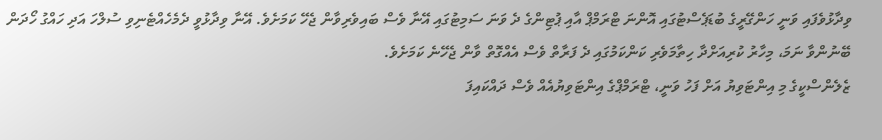ވިދާޅުވެފައި ވަނީ ހަންގޭރީގެ ބުޑަޕެސްޓުގައި އޮންނަ ޓްރަމްޕް އާއި ޕުޓިންގެ ދެ ވަނަ ސަމިޓުގައި އޭނާ ވެސް ބައިވެރިވާން ޖެހޭ ކަމަށެވެ. އޭނާ ވިދާޅުވީ ދެމެހެއްޓެނިވި ސުލްހަ އަދި ހައްގު ހޯދަން ބޭނުންވާ ނަމަ، މިހާރު ކުރިއަށްދާ ހިތާމަވެރި ކަންކަމުގައި ދެ ފަރާތް ވެސް އެއްގޮތް ވާން ޖެހޭނެ ކަމަށެވެ.
ޒެލެންސްކީގެ މި އިންޓަވިޔު އަށް ފަހު ވަނީ، ޓްރަމްޕްގެ އިންޓަވިޔުއެއް ވެސް ދައްކައިފަ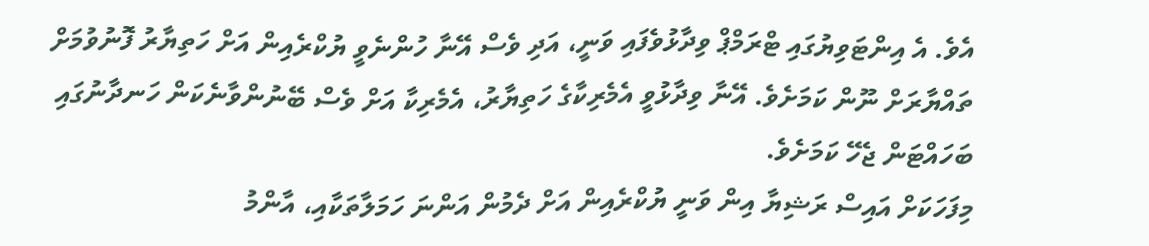އެވެ. އެ އިންޓަވިޔުގައި ޓްރަމްޕް ވިދާޅުވެފައި ވަނީ، އަދި ވެސް އޭނާ ހުންނެވީ ޔުކްރެއިން އަށް ހަތިޔާރު ފޮނުވުމަށް ތައްޔާރަށް ނޫން ކަމަށެވެ. އޭނާ ވިދާޅުވީ އެމެރިކާގެ ހަތިޔާރު، އެމެރިކާ އަށް ވެސް ބޭނުންވާނެކަން ހަނދާނުގައި ބަހައްޓަން ޖެހޭ ކަމަށެވެ.
މިފަހަކަށް އައިސް ރަޝިޔާ އިން ވަނީ ޔުކްރެއިން އަށް ދެމުން އަންނަ ހަމަލާތަކާއި، އާންމު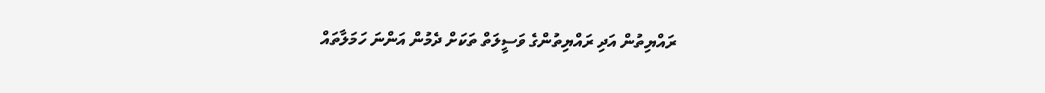ރައްޔިތުން އަދި ރައްޔިތުންގެ ވަސީލަތް ތަކަށް ދެމުން އަންނަ ހަމަލާތައް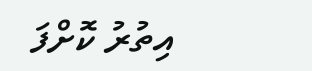އިތުރު ކޮށްފަ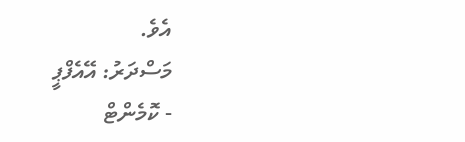އެވެ.
މަސްދަރު: އޭއެފްޕީ
- ކޮމެންޓް